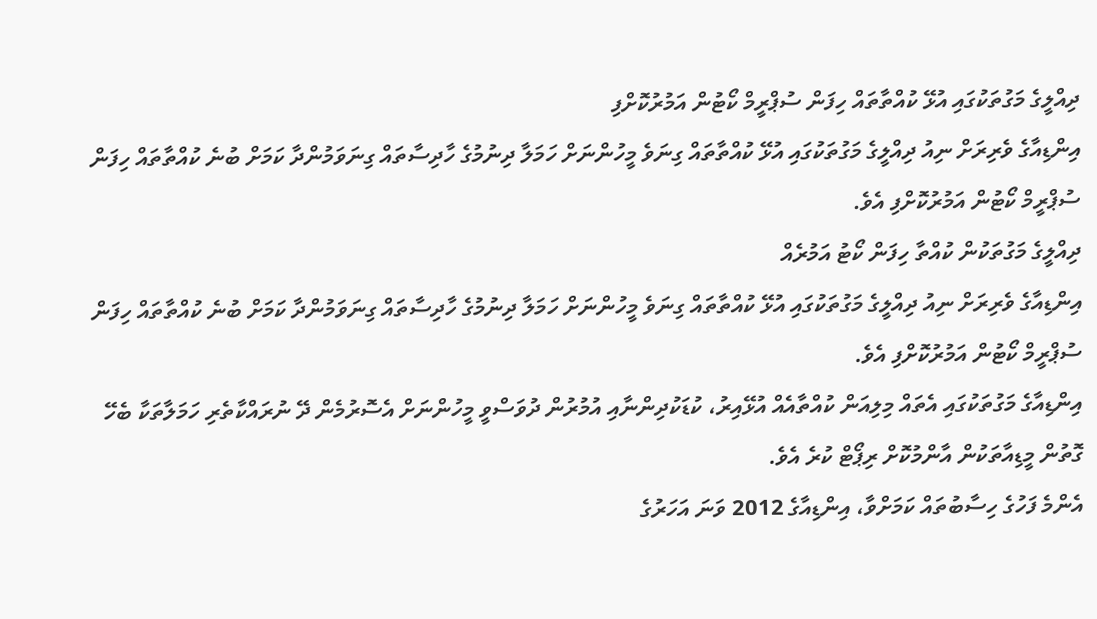ދިއްލީގެ މަގުތަކުގައި އުޅޭ ކުއްތާތައް ހިފަން ސުޕްރީމް ކޯޓުން އަމުރުކޮށްފި
އިންޑިއާގެ ވެރިރަށް ނިއު ދިއްލީގެ މަގުތަކުގައި އުޅޭ ކުއްތާތައް ގިނަވެ މީހުންނަށް ހަމަލާ ދިނުމުގެ ހާދިސާތައް ގިނަވަމުންދާ ކަމަށް ބުނެ ކުއްތާތައް ހިފަން ސުޕްރީމް ކޯޓުން އަމުރުކޮށްފި އެވެ.
ދިއްލީގެ މަގުތަކުން ކުއްތާ ހިފަން ކޯޓު އަމުރެއް
އިންޑިއާގެ ވެރިރަށް ނިއު ދިއްލީގެ މަގުތަކުގައި އުޅޭ ކުއްތާތައް ގިނަވެ މީހުންނަށް ހަމަލާ ދިނުމުގެ ހާދިސާތައް ގިނަވަމުންދާ ކަމަށް ބުނެ ކުއްތާތައް ހިފަން ސުޕްރީމް ކޯޓުން އަމުރުކޮށްފި އެވެ.
އިންޑިއާގެ މަގުތަކުގައި އެތައް މިލިއަން ކުއްތާއެއް އުޅޭއިރު، ކުޑަކުދިންނާއި އުމުރުން ދުވަސްވީ މީހުންނަށް އެސޮރުމެން ދޭ ނުރައްކާތެރި ހަމަލާތަކާ ބެހޭ ގޮތުން މީޑިއާތަކުން އާންމުކޮށް ރިޕޯޓް ކުރެ އެވެ.
އެންމެ ފަހުގެ ހިސާބުތައް ކަމަށްވާ، އިންޑިއާގެ 2012 ވަނަ އަހަރުގެ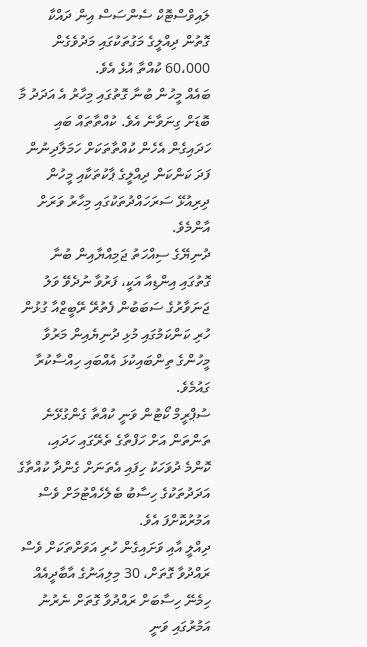ލައިވްސްޓޮކް ސެންސަސް އިން ދައްކާ ގޮތުން ދިއްލީގެ މަގުތަކުގައި މަދުވެގެން 60،000 ކުއްތާ އުޅެ އެވެ.
ބައެއް މީހުން ބުނާ ގޮތުގައި މިހާރު އެ އަދަދު މާ ބޮޑަށް ގިނަވާނެ އެވެ. ކުއްތާތައް ބައި ހަދައިގެން އެހެން ކުއްތާތަކަށް ހަމަލާދިނުން ފަދަ ކަންކަން ދިއްލީގެ ޕާކުތަކާއި މީހުން ދިރިއުޅޭ ސަރަހައްދުތަކުގައި މިހާރު ވަރަށް އާންމެވެ.
ދުނިޔޭގެ ސިއްހަތު ޖަމިއްޔާއިން ބުނާ ގޮތުގައި އިންޑިއާ އަކީ، ފަރުވާ ނުދެވޭ ވަލު ޖަނަވާރުގެ ސަބަބުން ފެތުރޭ ރޭބީޒްއާ ގުޅުން ހުރި ކަންކަމުގައި މުޅި ދުނިޔެއިން މަރުވާ މީހުންގެ ތިންބައިކުޅަ އެއްބައި ހިއްސާކުރާ ގައުމެވެ.
ސުޕްރީމް ކޯޓުން ވަނީ ކުއްތާ ގެންގުޅޭނެ ތަންތަން އަށް ހަފްތާގެ ތެރޭގައި ހަދައި، ކޮންމެ ދުވަހަކު ހިފައި އެތަނަށް ގެންދާ ކުއްތާގެ އަދަދުތަކުގެ ހިސާބު ބެލެހެއްޓުމަށް ވެސް އަމުރުކޮށްފަ އެވެ.
ދިއްލީ އާއި ވަށައިގެން ހުރި އަވަށްތަކަށް ވެސް ރައްދުވާ ގޮތަށް، 30 މިލިއަނުގެ އާބާދީއެއް ހިމެނޭ ހިސާބަށް ރައްދުވާ ގޮތަށް ނެރުނު އަމުރުގައި ވަނީ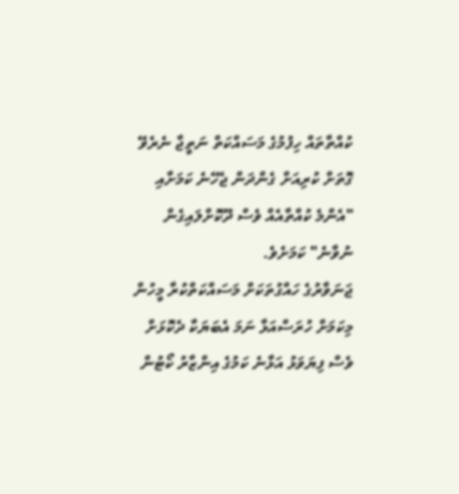ކުއްތާތައް ހިފުމުގެ މަސައްކަތް ނަތީޖާ ނެރެވޭ ގޮތަށް ކުރިއަށް ގެންދަން ޖެހޭނެ ކަމަށާއި "އެންމެ ކުއްތާއެއް ވެސް ދޫކޮށްލައިގެން ނުވާނެ" ކަމަށެވެ.
ޖަނަވާރުގެ ހައްގުތަކަށް މަސައްކަތްކުރާ މީހުން މިކަމަށް ހުރަސްއަޅާ ނަމަ އެބަޔަކާ ދެކޮޅަށް ވެސް ފިޔަވަޅު އަޅާނެ ކަމުގެ އިންޒާރު ކޯޓުން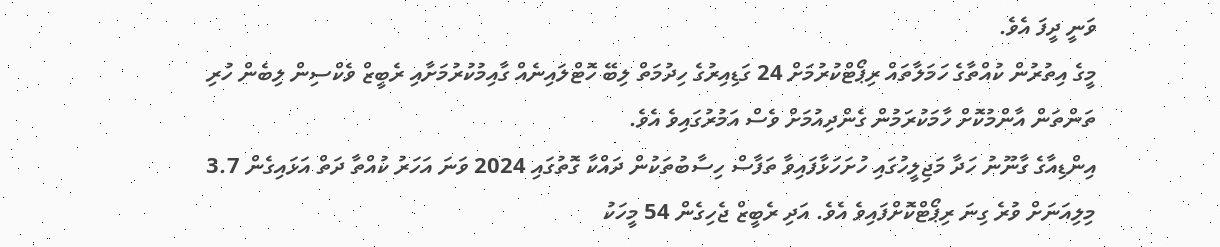ވަނީ ދީފަ އެވެ.
މީގެ އިތުރުން ކުއްތާގެ ހަމަލާތައް ރިޕޯޓްކުރުމަށް 24 ގަޑިއިރުގެ ހިދުމަތް ލިބޭ ހޮޓްލައިނެއް ގާއިމުކުރުމަށާއި ރެބީޒް ވެކްސިން ލިބެން ހުރި ތަންތަން އާންމުކޮށް ހާމަކުރަމުން ގެންދިއުމަށް ވެސް އަމުރުގައިވެ އެވެ.
އިންޑިއާގެ ގާނޫނު ހަދާ މަޖިލީހުގައި ހުށަހަޅާފައިވާ ތަފާސް ހިސާބުތަކުން ދައްކާ ގޮތުގައި 2024 ވަނަ އަހަރު ކުއްތާ ދަތް އަޅައިގެން 3.7 މިލިއަނަށް ވުރެ ގިނަ ރިޕޯޓްކޮށްފައިވެ އެވެ. އަދި ރެބީޒް ޖެހިގެން 54 މީހަކު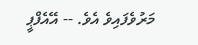މަރުވެފައިވެ އެވެ. -- އޭއެފްޕީ